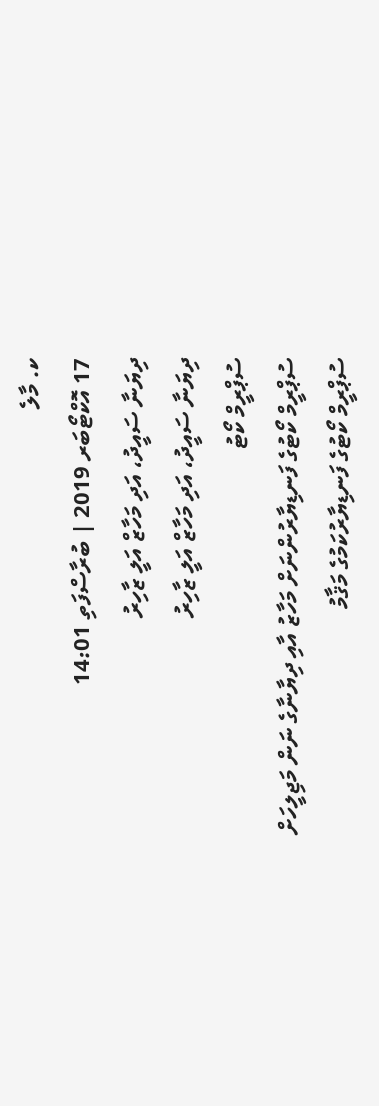ކ. މާލެ
17 އޮކްޓޯބަރ 2019 | ބުރާސްފަތި 14:01
ދިޔަނާ ސައީދު، އަދި މަހާޒް އަލީ ޒާހިރު
ދިޔަނާ ސައީދު، އަދި މަހާޒް އަލީ ޒާހިރު
ސުޕްރީމް ކޯޓު
ސުޕްރީމް ކޯޓުގެ ފަނޑިޔާރުންނަށް މަހާޒު އާއި ދިޔާނާގެ ނަން މަޖިލީހަށް
ސުޕްރީމް ކޯޓުގެ ފަނޑިޔާރުކަމުގެ މަޤާމު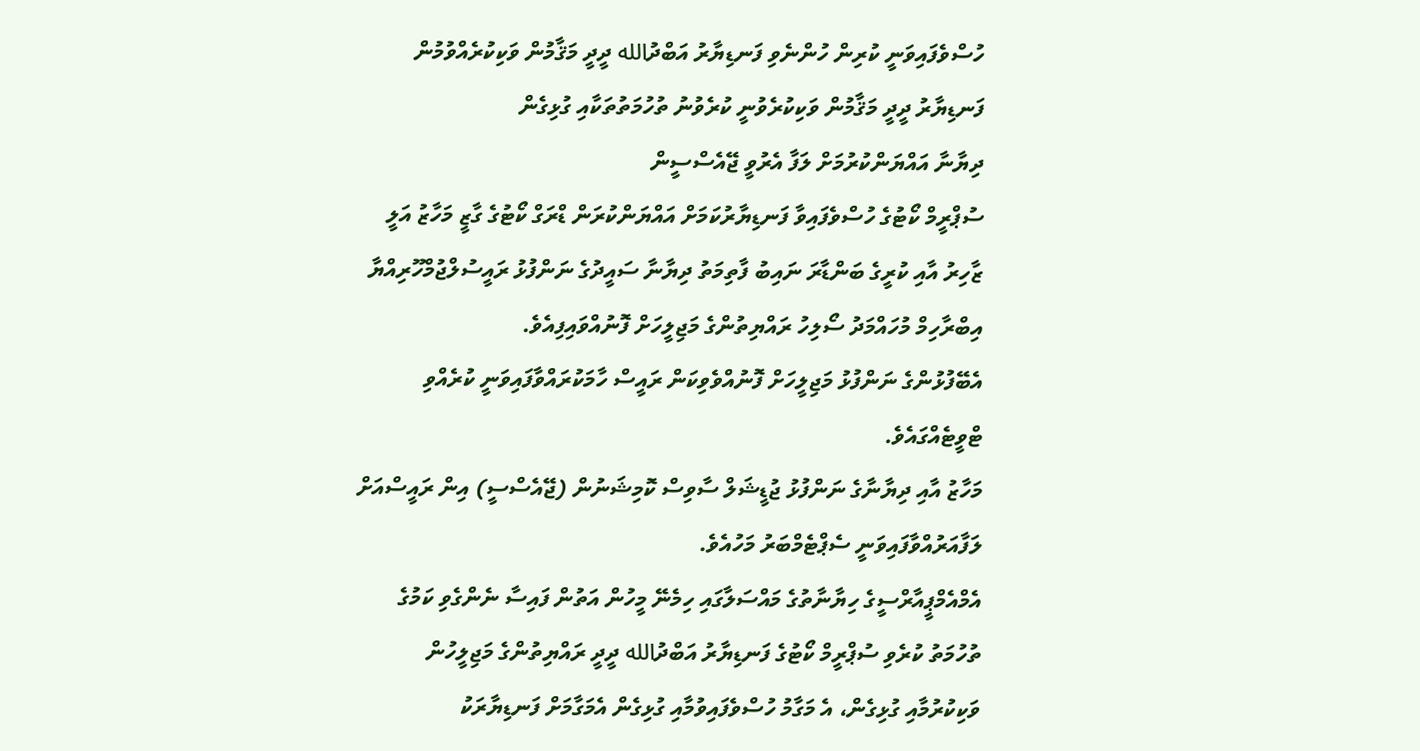ހުސްވެފައިވަނީ ކުރިން ހުންނެވި ފަނޑިޔާރު އަބްދުالله ދީދީ މަޤާމުން ވަކިކުރެއްވުމުން
ފަނޑިޔާރު ދީދީ މަޤާމުން ވަކިކުރެވުނީ ކުރެވުނު ތުހުމަތުތަކާއި ގުޅިގެން
ދިޔާނާ އައްޔަންކުރުމަށް ލަފާ އެރުވީ ޖޭއެސްސީން
ސުޕްރީމް ކޯޓުގެ ހުސްވެފައިވާ ފަނޑިޔާރުކަމަށް އައްޔަންކުރަން ޑްރަގް ކޯޓުގެ ގާޒީ މަހާޒު އަލީ ޒާހިރު އާއި ކުރީގެ ބަންޑާރަ ނައިބު ފާތިމަތު ދިޔާނާ ސައީދުގެ ނަންފުޅު ރައީސުލްޖުމްހޫރިއްޔާ އިބްރާހިމް މުހައްމަދު ސޯލިހު ރައްޔިތުންގެ މަޖިލީހަށް ފޮނުއްވައިފިއެވެ.
އެބޭފުޅުންގެ ނަންފުޅު މަޖިލީހަށް ފޮނުއްވެވިކަން ރައީސް ހާމަކުރައްވާފައިވަނީ ކުރެއްވި ޓްވީޓެއްގައެވެ.
މަހާޒު އާއި ދިޔާނާގެ ނަންފުޅު ޖުޑީޝަލް ސާވިސް ކޮމިޝަނުން (ޖޭއެސްސީ) އިން ރައީސްއަށް ލަފާއަރުއްވާފައިވަނީ ސެޕްޓެމްބަރު މަހުއެވެ.
އެމްއެމްޕީއާރްސީގެ ހިޔާނާތުގެ މައްސަލާގައި ހިމެނޭ މީހުން އަތުން ފައިސާ ނެންގެވި ކަމުގެ ތުހުމަތު ކުރެވި ސުޕްރީމް ކޯޓުގެ ފަނޑިޔާރު އަބްދުالله ދީދީ ރައްޔިތުންގެ މަޖިލީހުން ވަކިކުރުމާއި ގުޅިގެން، އެ މަގާމު ހުސްވެފައިވުމާއި ގުޅިގެން އެމަގާމަށް ފަނޑިޔާރަކު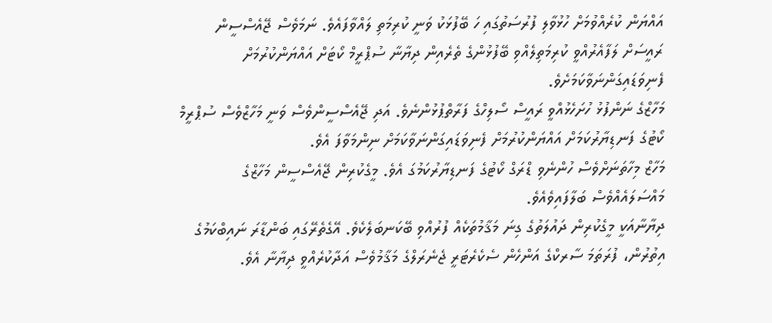އައްޔަން ކުރެއްވުމަށް ހުޅުވާލި ފުރުސަތުގައި ހަ ބޭފުޅަކު ވަނީ ކުރިމަތި ލައްވާފައެވެ. ނަމަވެސް ޖޭއެސްސީން ރައީސަށް ލަފާއެރުއްވީ ކުރިމަތިލެއްވި ބޭފުޅުންގެ ތެރެއިން ދިޔާނާ ސުޕްރީމް ކޯޓަށް އައްޔަންކުރުމަށް ފެނިވަޑައިގަންނަވާކަމަށެވެ.
މަހާޒްގެ ނަންފުޅު ހުށަހެޅުއްވީ ރައީސް ސޯލިހްގެ ފަރާތްޕުޅުންނެވެ. އަދި ޖޭއެސްސީންވެސް ވަނީ މަހާޒްވެސް ސުޕްރީމް ކޯޓުގެ ފަނޑިޔާރުކަމަށް އައްޔަންކުރުމަށް ފެނިވަޑައިގަންނަވާކަމަށް ނިންމަވާފަ އެވެ.
މަހާޒް މިހާތަނަށްވެސް ހުންނެވި ޑްރަގް ކޯޓުގެ ފަނޑިޔާރުކަމުގަ އެވެ. މީގެކުރިން ޖޭއެސްސީން މަހާޒްގެ މައްސަލައެއްވެސް ބަލާފައިވެއެވެ.
ދިޔާނާއަކީ މީގެކުރިން ދައުލަތުގެ ގިނަ މަޤާމުތަކެއް ފުރުއްވި ބޭކަނބަލެކެވެ. އޭގެތެރޭގައި ބަންޑާރަ ނައިބްކަމުގެ އިތުރުން، ފުރަތަމަ ސާރކްގެ އަންހެން ސެކެރެޓަރީ ޖެނެރަލްގެ މަޤާމުވެސް އަދާކުރެއްވީ ދިޔާނާ އެވެ.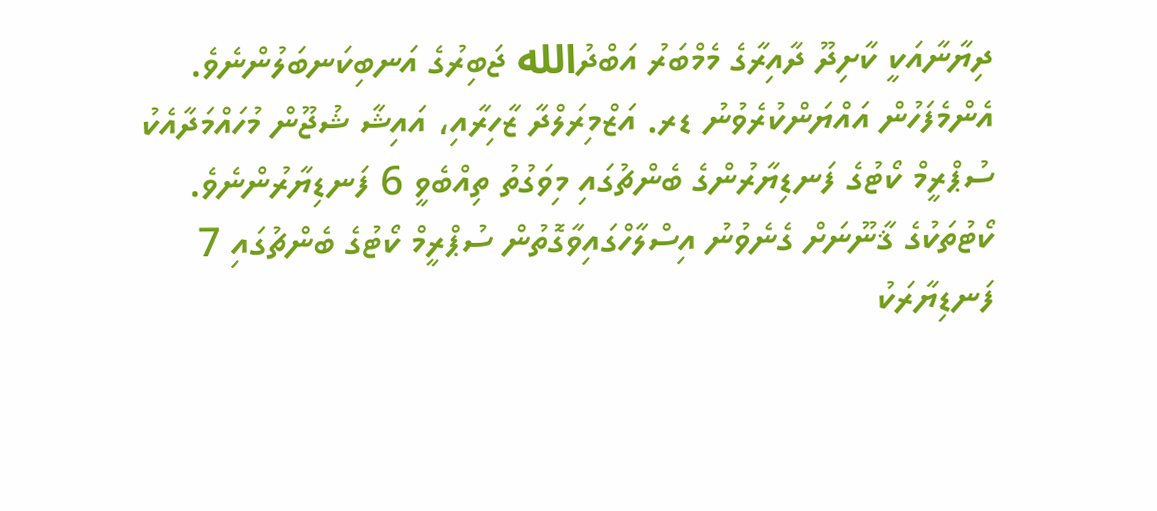ދިޔާނާއަކީ ކާށިދޫ ދާއިރާގެ މެމްބަރު އަބްދުالله ޖަބިރުގެ އަނބިކަނބަލުންނެވެ.
އެންމެފަހުން އައްޔަންކުރެވުނު ޑރ. އަޒްމިރަލްދާ ޒާހިރާއި، އައިޝާ ޝުޖޫން މުހައްމަދާއެކު ސުޕްރީމް ކޯޓުގެ ފަނޑިޔާރުންގެ ބެންޗުގައި މިވަގުތު ތިއްބެވީ 6 ފަނޑިޔާރުންނެވެ. ކޯޓުތަކުގެ ޤާނޫނަށް ގެނެވުނު އިސްލާހްގައިވާގޮތުން ސުޕްރީމް ކޯޓުގެ ބެންޗުގައި 7 ފަނޑިޔާރަކު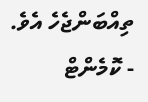ތިއްބަންޖެހެ އެވެ.
- ކޮމެންޓް